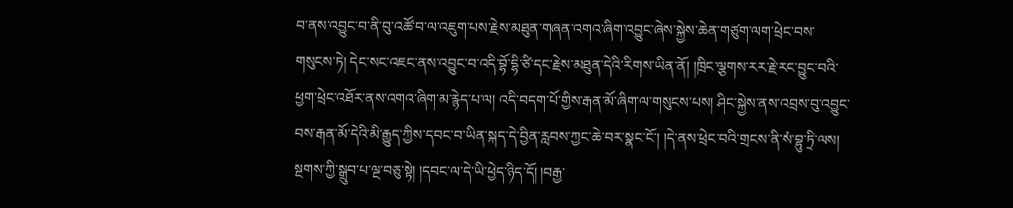བ་ནས་འབྱུང་བ་ནི་བུ་འཚོ་བ་ལ་འཇུག་པས་རྗེས་མཐུན་གཞན་འགའ་ཞིག་འབྱུང་ཞེས་སྐྱེས་ཆེན་གཙུག་ལག་ཕྲེང་བས་གསུངས་ཏེ། དེང་སང་འཇང་ནས་འབྱུང་བ་འདི་བྷོ་དྷི་ཙི་དང་རྗེས་མཐུན་དེའི་རིགས་ཡིན་ནོ། །ཁྲིང་ལྕགས་རར་རྗེ་རང་བྱུང་བའི་ཕྱག་ཕྲེང་འཐོར་ནས་འགའ་ཞིག་མ་རྙེད་པ་ལ། འདི་བདག་པོ་གྱིས་རྒན་མོ་ཞིག་ལ་གསུངས་པས། ཤིང་སྐྱེས་ནས་འབྲས་བུ་འབྱུང་བས་རྒན་མོ་དེའི་མི་རྒྱུད་ཀྱིས་དབང་བ་ཡིན་སྐད་དེ་བྱིན་རླབས་ཀྱང་ཆེ་བར་སྣང་ངོ་། །དེ་ནས་ཕྲེང་བའི་གྲངས་ནི་སཾ་བྷུ་ཏྲི་ལས། སྔགས་ཀྱི་སྒྲུབ་པ་ལྔ་བཅུ་སྟེ། །དབང་ལ་དེ་ཡི་ཕྱེད་ཉིད་དོ། །བརྒྱ་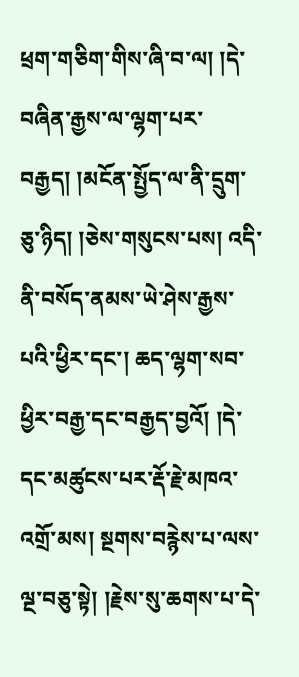ཕྲག་གཅིག་གིས་ཞི་བ་ལ། །དེ་བཞིན་རྒྱས་ལ་ལྷག་པར་བརྒྱད། །མངོན་སྤྱོད་ལ་ནི་དྲུག་ཅུ་ཉིད། །ཅེས་གསུངས་པས། འདི་ནི་བསོད་ནམས་ཡེ་ཤེས་རྒྱས་པའི་ཕྱིར་དང་། ཆད་ལྷག་སབ་ཕྱིར་བརྒྱ་དང་བརྒྱད་བྱའོ། །དེ་དང་མཚུངས་པར་རྡོ་རྗེ་མཁའ་འགྲོ་མས། སྔགས་བརྙེས་པ་ལས་ལྔ་བཅུ་སྟེ། །རྗེས་སུ་ཆགས་པ་དེ་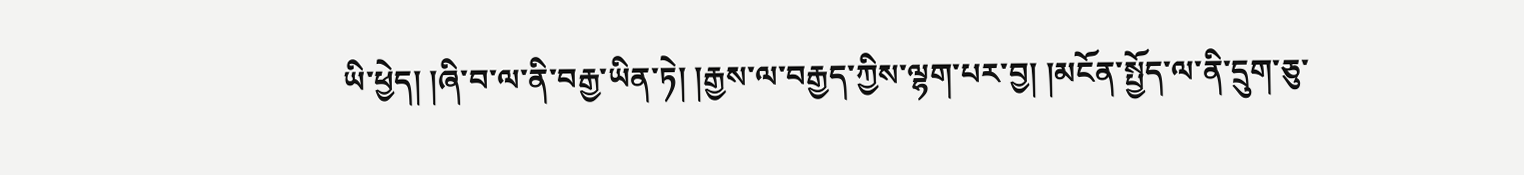ཡི་ཕྱེད། །ཞི་བ་ལ་ནི་བརྒྱ་ཡིན་ཏེ། །རྒྱས་ལ་བརྒྱད་ཀྱིས་ལྷག་པར་བྱ། །མངོན་སྤྱོད་ལ་ནི་དྲུག་ཅུ་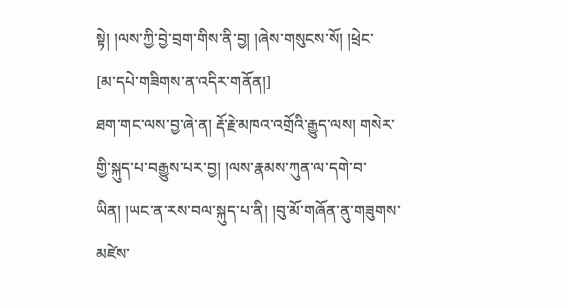སྟེ། །ལས་ཀྱི་བྱེ་བྲག་གིས་ནི་བྱ། །ཞེས་གསུངས་སོ། །ཕྲེང་
[མ་དཔེ་གཟིགས་ན་འདིར་གནོན།]
ཐག་གང་ལས་བྱ་ཞེ་ན། རྡོ་རྗེ་མཁའ་འགྲོའི་རྒྱུད་ལས། གསེར་གྱི་སྐུད་པ་བརྒྱུས་པར་བྱ། །ལས་རྣམས་ཀུན་ལ་དགེ་བ་ཡིན། །ཡང་ན་རས་བལ་སྐུད་པ་ནི། །བུ་མོ་གཞོན་ནུ་གཟུགས་མཛེས་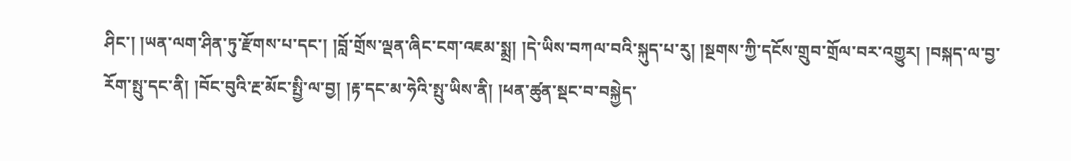ཤིང་། །ཡན་ལག་ཤིན་ཏུ་རྫོགས་པ་དང་། །བློ་གྲོས་ལྡན་ཞིང་ངག་འཇམ་སྨྲ། །དེ་ཡིས་བཀལ་བའི་སྐུད་པ་རུ། །སྔགས་ཀྱི་དངོས་གྲུབ་གྲོལ་བར་འགྱུར། །བསྐད་ལ་བྱ་རོག་སྤུ་དང་ནི། །བོང་བུའི་རྔ་མོང་སྤྱི་ལ་བྱ། །རྟ་དང་མ་ཧེའི་སྤུ་ཡིས་ནི། །ཕན་ཚུན་སྡང་བ་བསྐྱེད་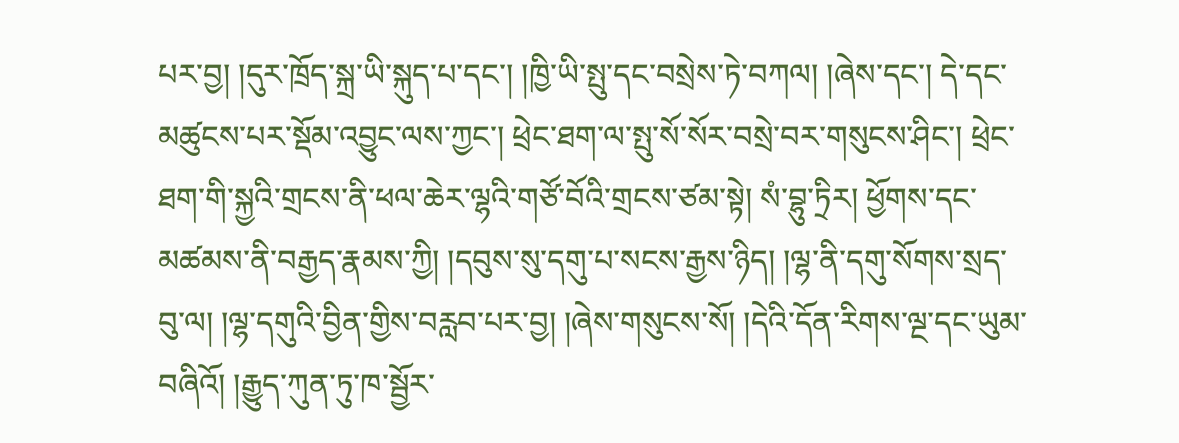པར་བྱ། །དུར་ཁྲོད་སྐྲ་ཡི་སྐུད་པ་དང་། །ཁྱི་ཡི་སྤུ་དང་བསྲེས་ཏེ་བཀལ། །ཞེས་དང་། དེ་དང་མཚུངས་པར་སྡོམ་འབྱུང་ལས་ཀྱང་། ཕྲེང་ཐག་ལ་སྤུ་སོ་སོར་བསྲེ་བར་གསུངས་ཤིང་། ཕྲེང་ཐག་གི་སྐྱའི་གྲངས་ནི་ཕལ་ཆེར་ལྷའི་གཙོ་བོའི་གྲངས་ཙམ་སྟེ། སཾ་བྷུ་ཏྲིར། ཕྱོགས་དང་མཚམས་ནི་བརྒྱད་རྣམས་ཀྱི། །དབུས་སུ་དགུ་པ་སངས་རྒྱས་ཉིད། །ལྷ་ནི་དགུ་སོགས་སྲད་བུ་ལ། །ལྷ་དགུའི་བྱིན་གྱིས་བརླབ་པར་བྱ། །ཞེས་གསུངས་སོ། །དེའི་དོན་རིགས་ལྔ་དང་ཡུམ་བཞིའོ། །རྒྱུད་ཀུན་ཏུ་ཁ་སྦྱོར་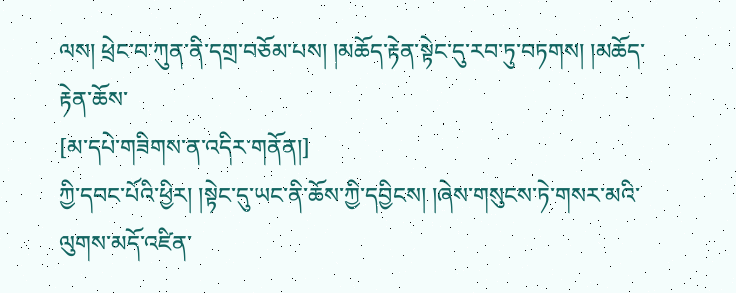ལས། ཕྲེང་བ་ཀུན་ནི་དགྲ་བཅོམ་པས། །མཆོད་རྟེན་སྟེང་དུ་རབ་ཏུ་བཏགས། །མཆོད་རྟེན་ཆོས་
[མ་དཔེ་གཟིགས་ན་འདིར་གནོན།]
ཀྱི་དབང་པོའི་ཕྱིར། །སྟེང་དུ་ཡང་ནི་ཆོས་ཀྱི་དབྱིངས། །ཞེས་གསུངས་ཏེ་གསར་མའི་ལུགས་མདོ་འཛིན་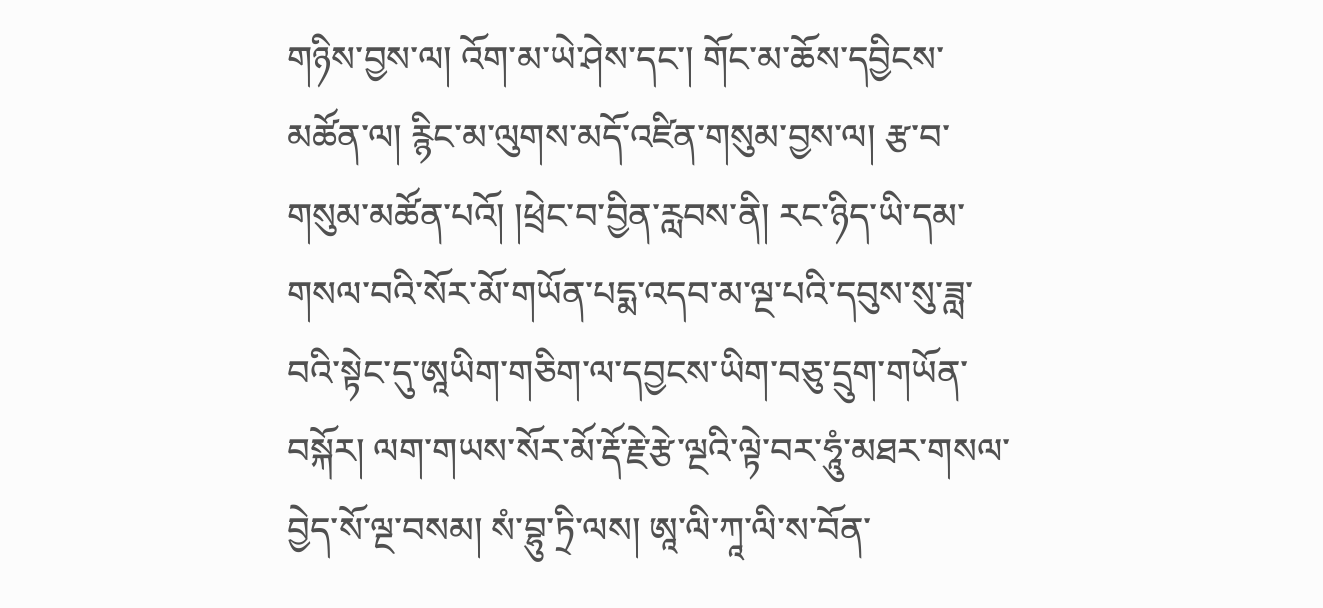གཉིས་བྱས་ལ། འོག་མ་ཡེ་ཤེས་དང་། གོང་མ་ཆོས་དབྱིངས་མཚོན་ལ། རྙིང་མ་ལུགས་མདོ་འཛིན་གསུམ་བྱས་ལ། རྩ་བ་གསུམ་མཚོན་པའོ། །ཕྲེང་བ་བྱིན་རླབས་ནི། རང་ཉིད་ཡི་དམ་གསལ་བའི་སོར་མོ་གཡོན་པདྨ་འདབ་མ་ལྔ་པའི་དབུས་སུ་ཟླ་བའི་སྟེང་དུ་ཨཱཡིག་གཅིག་ལ་དབྱངས་ཡིག་བཅུ་དྲུག་གཡོན་བསྐོར། ལག་གཡས་སོར་མོ་རྡོ་རྗེ་རྩེ་ལྔའི་ལྟེ་བར་ཧཱུཾ་མཐར་གསལ་བྱེད་སོ་ལྔ་བསམ། སཾ་བྷུ་ཏྲི་ལས། ཨཱ་ལི་ཀཱ་ལི་ས་བོན་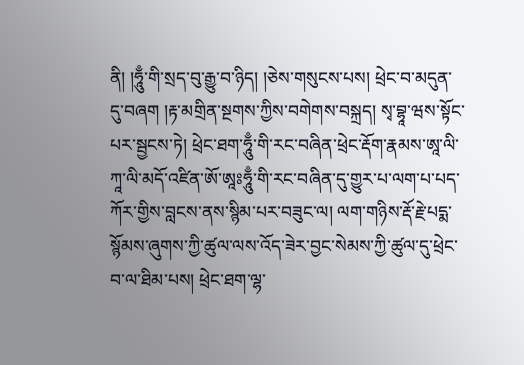ནི། །ཧཱུྃ་གི་སྲད་བུ་རྒྱུ་བ་ཉིད། །ཅེས་གསུངས་པས། ཕྲེང་བ་མདུན་དུ་བཞག །རྟ་མགྲིན་སྔགས་ཀྱིས་བགེགས་བསྐྲད། སྭ་བྷཱ་ཝས་སྟོང་པར་སྦྱངས་ཏེ། ཕྲེང་ཐག་ཧཱུྃ་གི་རང་བཞིན་ཕྲེང་རྡོག་རྣམས་ཨཱ་ལི་ཀཱ་ལི་མདོ་འཛིན་ཨོ་ཨཱཿཧཱུྃ་གི་རང་བཞིན་དུ་གྱུར་པ་ལག་པ་པད་ཀོར་གྱིས་བླངས་ནས་སྙིམ་པར་བཟུང་ལ། ལག་གཉིས་རྡོ་རྗེ་པདྨ་སྙོམས་ཞུགས་ཀྱི་ཚུལ་ལས་འོད་ཟེར་བྱང་སེམས་ཀྱི་ཚུལ་དུ་ཕྲེང་བ་ལ་ཐིམ་པས། ཕྲེང་ཐག་ལྷ་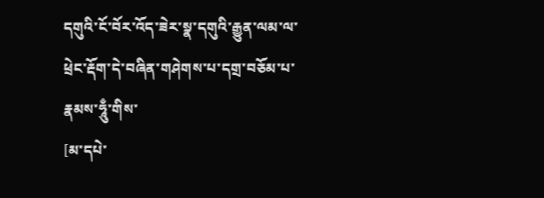དགུའི་ངོ་བོར་འོད་ཟེར་སྣ་དགུའི་རྒྱུན་ལམ་ལ་ཕྲེང་རྡོག་དེ་བཞིན་གཤེགས་པ་དགྲ་བཅོམ་པ་རྣམས་ཧཱུྃ་གིས་
[མ་དཔེ་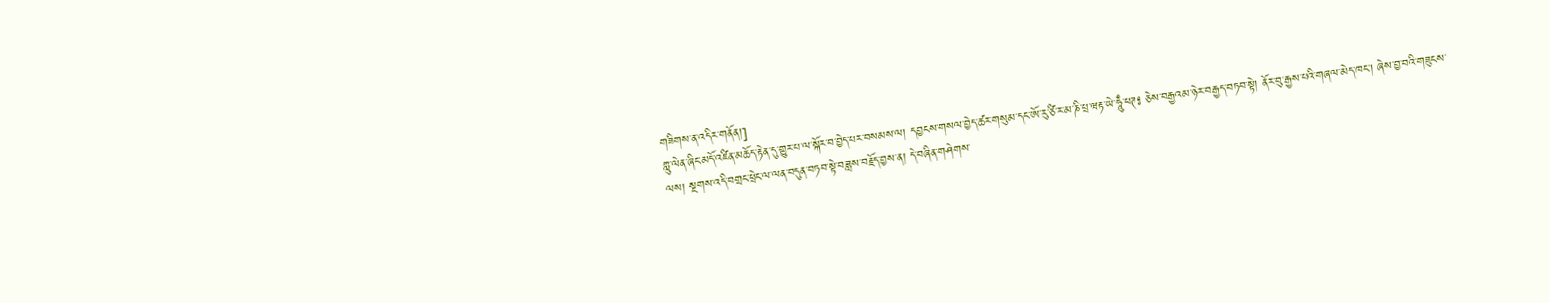གཟིགས་ན་འདིར་གནོན།]
གླུ་ལེན་ཞིང་མདོ་འཛིན་མཆོད་རྟེན་དུ་གྱུར་པ་ལ་སྐོར་བ་བྱེད་པར་བསམས་ལ། དབྱངས་གསལ་བྱེད་ཚར་གསུམ་དང་ཨོ་རུ་ཙི་ར་མ་ཎི་པྲ་ཝརྟ་ཡེ་ཧཱུྃ་ཕཊ༔ ཅེས་བརྒྱའམ་ཉེར་བརྒྱད་བཏབ་སྟེ། ནོར་བུ་རྒྱས་པའི་གཞལ་མེད་ཁང་། ཞེས་བྱ་བའི་གཟུངས་ལས། སྔགས་འདི་བགྲང་ཕྲེང་ལ་ལན་བདུན་བཏབ་སྟེ་བཟླས་བརྗོད་བྱས་ན། དེ་བཞིན་གཤེགས་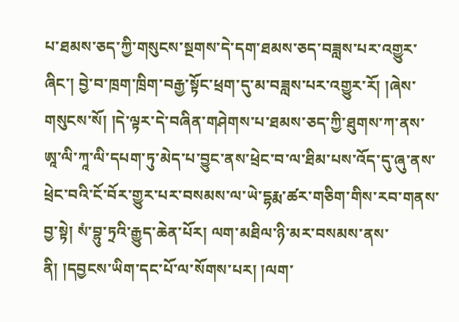པ་ཐམས་ཅད་ཀྱི་གསུངས་སྔགས་དེ་དག་ཐམས་ཅད་བཟླས་པར་འགྱུར་ཞིང་། བྱེ་བ་ཁྲག་ཁྲིག་བརྒྱ་སྟོང་ཕྲག་དུ་མ་བཟླས་པར་འགྱུར་རོ། །ཞེས་གསུངས་སོ། །དེ་ལྟར་དེ་བཞིན་གཤེགས་པ་ཐམས་ཅད་ཀྱི་ཐུགས་ཀ་ནས་ཨཱ་ལི་ཀཱ་ལི་དཔག་ཏུ་མེད་པ་བྱུང་ནས་ཕྲེང་བ་ལ་ཐིམ་པས་འོད་དུ་ཞུ་ནས་ཕྲེང་བའི་ངོ་བོར་གྱུར་པར་བསམས་ལ་ཡེ་དྷརྨ་ཚར་གཅིག་གིས་རབ་གནས་བྱ་སྟེ། སཾ་བྷུ་ཏྲའི་རྒྱུད་ཆེན་པོར། ལག་མཐིལ་ཉི་མར་བསམས་ནས་ནི། །དབྱངས་ཡིག་དང་པོ་ལ་སོགས་པར། །ལག་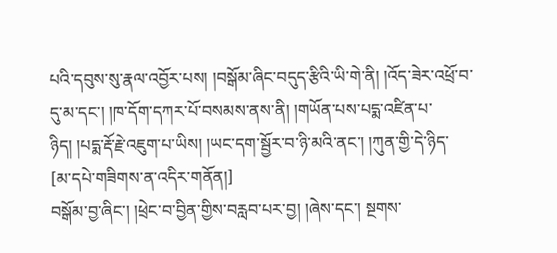པའི་དབུས་སུ་རྣལ་འབྱོར་པས། །བསྒོམ་ཞིང་བདུད་རྩིའི་ཡི་གེ་ནི། །འོད་ཟེར་འཕྲོ་བ་དུ་མ་དང་། །ཁ་དོག་དཀར་པོ་བསམས་ནས་ནི། །གཡོན་པས་པདྨ་འཛིན་པ་ཉིད། །པདྨ་རྡོ་རྗེ་འཇུག་པ་ཡིས། །ཡང་དག་སྦྱོར་བ་ཉི་མའི་ནང་། །ཀུན་གྱི་དེ་ཉིད་
[མ་དཔེ་གཟིགས་ན་འདིར་གནོན།]
བསྒོམ་བྱ་ཞིང་། །ཕྲེང་བ་བྱིན་གྱིས་བརླབ་པར་བྱ། །ཞེས་དང་། སྔགས་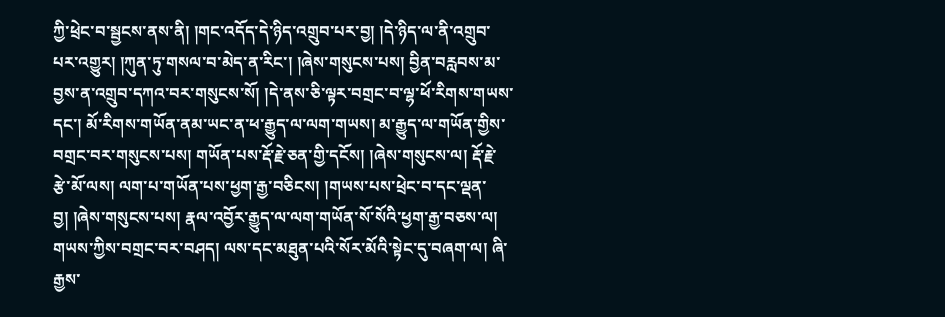ཀྱི་ཕྲེང་བ་སྦྱངས་ནས་ནི། །གང་འདོད་དེ་ཉིད་འགྲུབ་པར་བྱ། །དེ་ཉིད་ལ་ནི་འགྲུབ་པར་འགྱུར། །ཀུན་ཏུ་གསལ་བ་མེད་ན་རིང་། །ཞེས་གསུངས་པས། བྱིན་བརླབས་མ་བྱས་ན་འགྲུབ་དཀའ་བར་གསུངས་སོ། །དེ་ནས་ཅི་ལྟར་བགྲང་བ་ལྷ་ཕོ་རིགས་གཡས་དང་། མོ་རིགས་གཡོན་ནམ་ཡང་ན་ཕ་རྒྱུད་ལ་ལག་གཡས། མ་རྒྱུད་ལ་གཡོན་གྱིས་བགྲང་བར་གསུངས་པས། གཡོན་པས་རྡོ་རྗེ་ཅན་གྱི་དངོས། །ཞེས་གསུངས་ལ། རྡོ་རྗེ་རྩེ་མོ་ལས། ལག་པ་གཡོན་པས་ཕྱག་རྒྱ་བཅིངས། །གཡས་པས་ཕྲེང་བ་དང་ལྡན་བྱ། །ཞེས་གསུངས་པས། རྣལ་འབྱོར་རྒྱུད་ལ་ལག་གཡོན་སོ་སོའི་ཕྱག་རྒྱ་བཅས་ལ། གཡས་ཀྱིས་བགྲང་བར་བཤད། ལས་དང་མཐུན་པའི་སོར་མོའི་སྟེང་དུ་བཞག་ལ། ཞི་རྒྱས་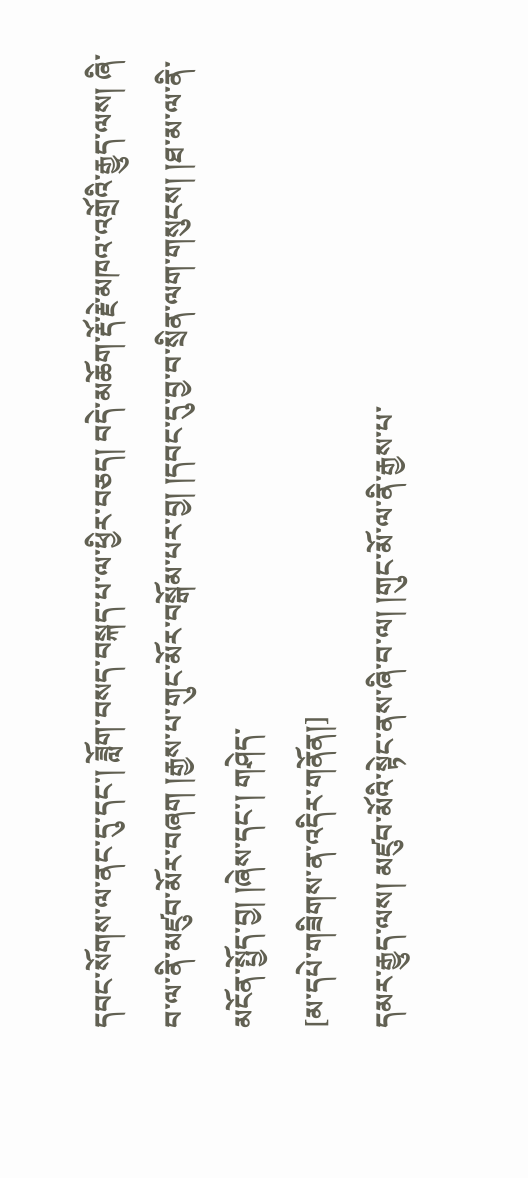དབང་སོགས་ལ་ནང་དུ་དང་། ཟློག་བསད་བསྐད་པ་ལ་ཕྱིར་བཅད། བདེ་མཆོག་རྡོ་རྗེ་མཁའ་འགྲོའི་རྒྱུད་ལས། ཞི་བ་ལ་ནི་མཛུབ་མོར་བཞག །རྒྱས་པ་གུང་མོར་བསྒོམ་པར་བྱ། །དབང་དུ་བྱ་བ་སྲིན་ལག་གསུངས། །ཐ་མ་ལ་ནི་མངོན་སྤྱོད་བྱ། །ཞེས་དང་། གཤེད་
[མ་དཔེ་གཟིགས་ན་འདིར་གནོན།]
དམར་རྒྱུད་ལས། མཛུབ་མོའི་སྟེང་ནས་ཞི་བ་ལ། །གུང་མོ་ལ་ནི་རྒྱས་པ་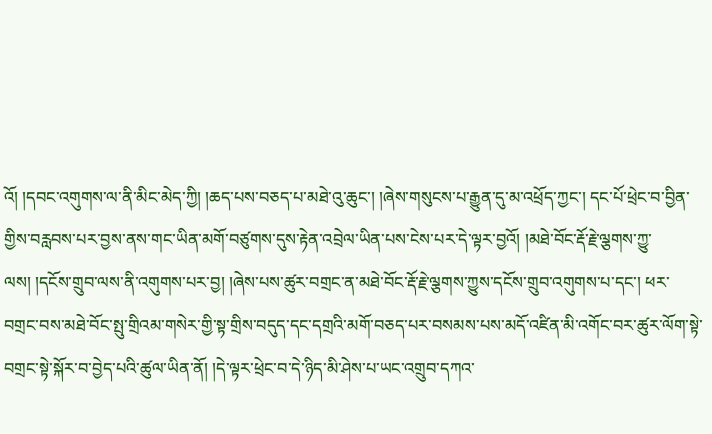འོ། །དབང་འགུགས་ལ་ནི་མིང་མེད་ཀྱི། །ཆད་པས་བཅད་པ་མཐེ་འུ་ཆུང་། །ཞེས་གསུངས་པ་རྒྱུན་དུ་མ་འཕྲོད་ཀྱང་། དང་པོ་ཕྲེང་བ་བྱིན་གྱིས་བརླབས་པར་བྱས་ནས་གང་ཡིན་མགོ་བཙུགས་དུས་རྟེན་འབྲེལ་ཡིན་པས་ངེས་པར་དེ་ལྟར་བྱའོ། །མཐེ་བོང་རྡོ་རྗེ་ལྕགས་ཀྱུ་ལས། །དངོས་གྲུབ་ལས་ནི་འགུགས་པར་བྱ། །ཞེས་པས་ཚུར་བགྲང་ན་མཐེ་བོང་རྡོ་རྗེ་ལྕགས་ཀྱུས་དངོས་གྲུབ་འགུགས་པ་དང་། ཕར་བགྲང་བས་མཐེ་བོང་སྤུ་གྲིའམ་གསེར་གྱི་སྟ་གྲིས་བདུད་དང་དགྲའི་མགོ་བཅད་པར་བསམས་པས་མདོ་འཛིན་མི་འགོང་བར་ཚུར་ལོག་སྟེ་བགྲང་སྟེ་སྐོར་བ་བྱེད་པའི་ཚུལ་ཡིན་ནོ། །དེ་ལྟར་ཕྲེང་བ་དེ་ཉིད་མི་ཤེས་པ་ཡང་འགྲུབ་དཀའ་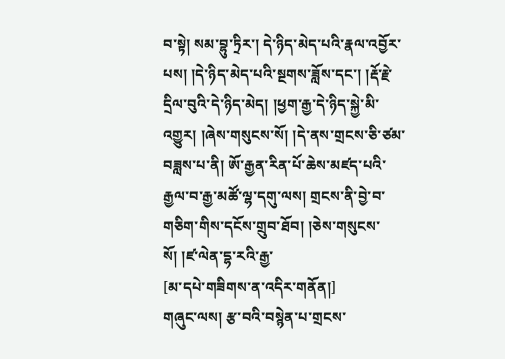བ་སྟེ། སམ་བྷུ་ཏྲིར་། དེ་ཉིད་མེད་པའི་རྣལ་འབྱོར་པས། །དེ་ཉིད་མེད་པའི་སྔགས་ཟློས་དང་། །རྡོ་རྗེ་དྲིལ་བུའི་དེ་ཉིད་མེད། །ཕྱག་རྒྱ་དེ་ཉིད་སྐྱེ་མི་འགྱུར། །ཞེས་གསུངས་སོ། །དེ་ནས་གྲངས་ཅི་ཙམ་བཟླས་པ་ནི། ཨོ་རྒྱན་རིན་པོ་ཆེས་མཛད་པའི་རྒྱལ་བ་རྒྱ་མཚོ་ལྷ་དགུ་ལས། གྲངས་ནི་བྱེ་བ་གཅིག་གིས་དངོས་གྲུབ་ཐོབ། །ཅེས་གསུངས་སོ། །ཛ་ལེན་དྷ་རའི་རྒྱ་
[མ་དཔེ་གཟིགས་ན་འདིར་གནོན།]
གཞུང་ལས། རྩ་བའི་བསྙེན་པ་གྲངས་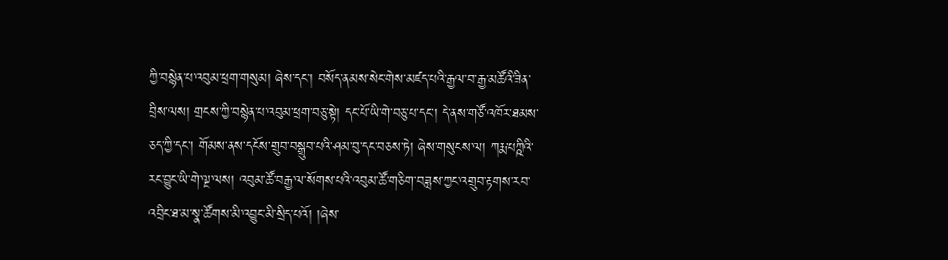ཀྱི་བསྙེན་པ་འབུམ་ཕྲག་གསུམ། ཞེས་དང་། བསོད་ནམས་སེང་གེས་མཛད་པའི་རྒྱལ་བ་རྒྱ་མཚོའི་ཟིན་བྲིས་ལས། གྲངས་ཀྱི་བསྙེན་པ་འབུམ་ཕྲག་བཅུ་སྟེ། དང་པོ་ཡི་གེ་བཅུ་པ་དང་། དེ་ནས་གཙོ་འཁོར་ཐམས་ཅད་ཀྱི་དང་། གོམས་ནས་དངོས་གྲུབ་བསྒྲུབ་པའི་ཤམ་བུ་དང་བཅས་ཏེ། ཞེས་གསུངས་ལ། ཀརྨ་པཀྵིའི་རང་བྱུང་ཡི་གེ་ལྔ་ལས། འབུམ་ཚོ་བརྒྱ་ལ་སོགས་པའི་འབུམ་ཚོ་གཅིག་བཟླས་ཀྱང་འགྲུབ་རྟགས་རབ་འབྲིང་ཐ་མ་སྣ་ཚོགས་མི་འབྱུང་མི་སྲིད་པའོ། །ཞེས་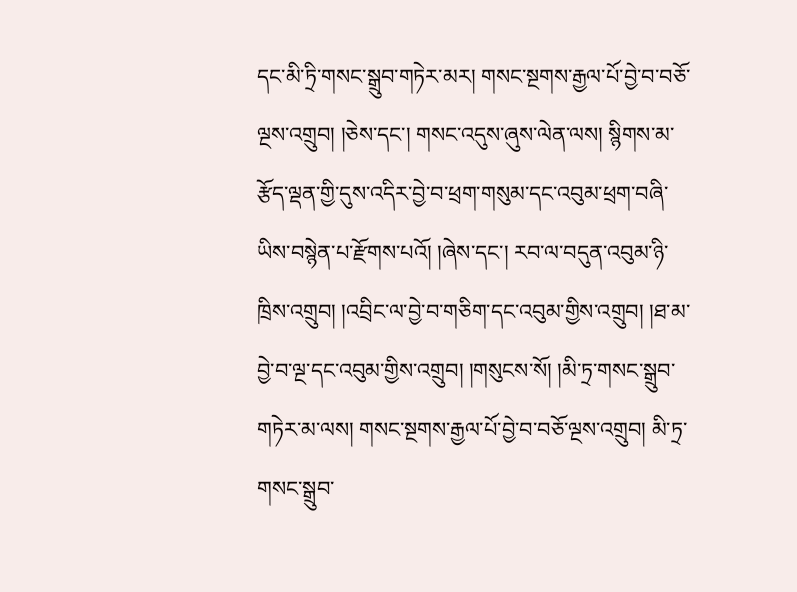དང་མི་ཏྲི་གསང་སྒྲུབ་གཏེར་མར། གསང་སྔགས་རྒྱལ་པོ་བྱེ་བ་བཅོ་ལྔས་འགྲུབ། །ཅེས་དང་། གསང་འདུས་ཞུས་ལེན་ལས། སྙིགས་མ་རྩོད་ལྡན་གྱི་དུས་འདིར་བྱེ་བ་ཕྲག་གསུམ་དང་འབུམ་ཕྲག་བཞི་ཡིས་བསྙེན་པ་རྫོགས་པའོ། །ཞེས་དང་། རབ་ལ་བདུན་འབུམ་ཉི་ཁྲིས་འགྲུབ། །འབྲིང་ལ་བྱེ་བ་གཅིག་དང་འབུམ་གྱིས་འགྲུབ། །ཐ་མ་བྱེ་བ་ལྔ་དང་འབུམ་གྱིས་འགྲུབ། །གསུངས་སོ། །མི་ཏྲ་གསང་སྒྲུབ་གཏེར་མ་ལས། གསང་སྔགས་རྒྱལ་པོ་བྱེ་བ་བཅོ་ལྔས་འགྲུབ། མི་ཏྲ་གསང་སྒྲུབ་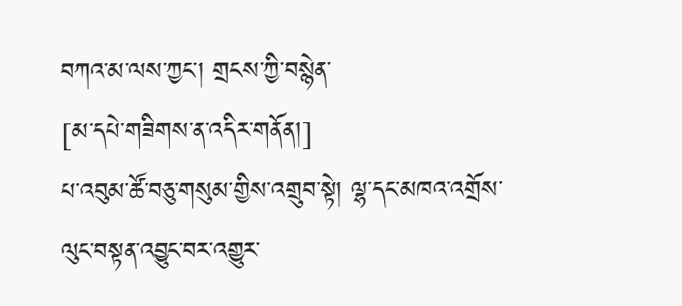བཀའ་མ་ལས་ཀྱང་། གྲངས་ཀྱི་བསྙེན་
[མ་དཔེ་གཟིགས་ན་འདིར་གནོན།]
པ་འབུམ་ཚོ་བཅུ་གསུམ་གྱིས་འགྲུབ་སྟེ། ལྷ་དང་མཁའ་འགྲོས་ལུང་བསྟན་འབྱུང་བར་འགྱུར་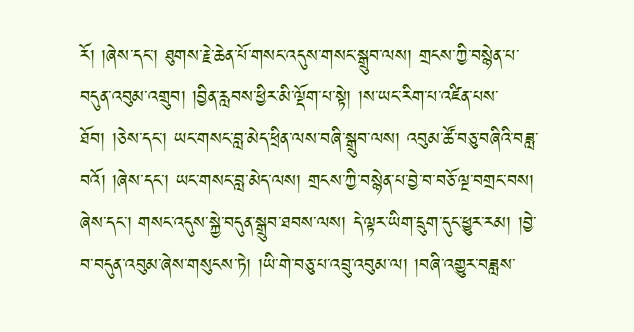རོ། །ཞེས་དང་། ཐུགས་རྗེ་ཆེན་པོ་གསང་འདུས་གསང་སྒྲུབ་ལས། གྲངས་ཀྱི་བསྙེན་པ་བདུན་འབུམ་འགྲུབ། །བྱིན་རླབས་ཕྱིར་མི་ལྡོག་པ་སྟེ། །ས་ཡང་རིག་པ་འཛིན་པས་ཐོབ། །ཅེས་དང་། ཡང་གསང་བླ་མེད་ཕྲིན་ལས་བཞི་སྒྲུབ་ལས། འབུམ་ཚོ་བཅུ་བཞིའི་བཟླ་བའོ། །ཞེས་དང་། ཡང་གསང་བླ་མེད་ལས། གྲངས་ཀྱི་བསྙེན་པ་བྱེ་བ་བཅོ་ལྔ་བགྲང་བས། ཞེས་དང་། གསང་འདུས་སྐྱེ་བདུན་སྒྲུབ་ཐབས་ལས། དེ་ལྟར་ཡིག་དྲུག་དུང་ཕྱུར་རམ། །བྱེ་བ་བདུན་འབུམ་ཞེས་གསུངས་ཏེ། །ཡི་གེ་བཅུ་པ་འབྲུ་འབུམ་ལ། །བཞི་འགྱུར་བཟླས་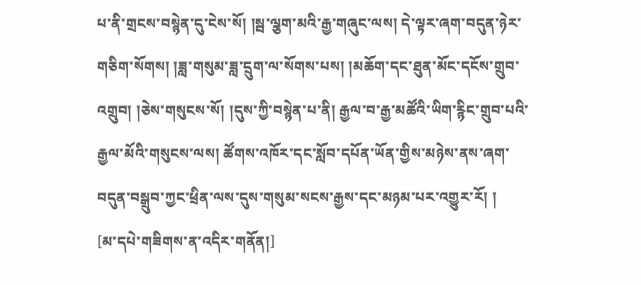པ་ནི་གྲངས་བསྙེན་དུ་ངེས་སོ། །སྦ་ལྕག་མའི་རྒྱ་གཞུང་ལས། དེ་ལྟར་ཞག་བདུན་ཉེར་གཅིག་སོགས། །ཟླ་གསུམ་ཟླ་དྲུག་ལ་སོགས་པས། །མཆོག་དང་ཐུན་མོང་དངོས་གྲུབ་འགྲུབ། །ཅེས་གསུངས་སོ། །དུས་ཀྱི་བསྙེན་པ་ནི། རྒྱལ་བ་རྒྱ་མཚོའི་ཡིག་རྙིང་གྲུབ་པའི་རྒྱལ་མོའི་གསུངས་ལས། ཚོགས་འཁོར་དང་སློབ་དཔོན་ཡོན་གྱིས་མཉེས་ནས་ཞག་བདུན་བསྒྲུབ་ཀྱང་ཕྲིན་ལས་དུས་གསུམ་སངས་རྒྱས་དང་མཉམ་པར་འགྱུར་རོ། །
[མ་དཔེ་གཟིགས་ན་འདིར་གནོན།]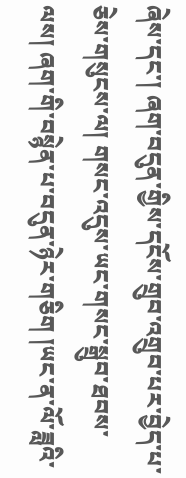ཞེས་དང་། ཞག་བདུན་གྱིས་དངོས་གྲུབ་འགྲུབ་པར་བྱེད་པ་ཅེས་གསུངས་ལ། གསང་འདུས་ཡང་གསང་སྒྲུབ་ཐབས་ལས། ཞག་གི་བསྙེན་པ་བདུན་ཉེར་གཅིག །ཡང་ན་ལོ་ཟླའི་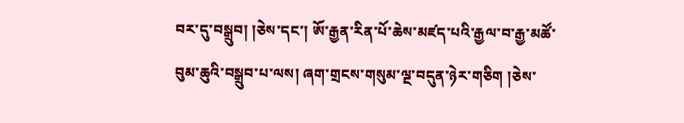བར་དུ་བསྒྲུབ། །ཅེས་དང་། ཨོ་རྒྱན་རིན་པོ་ཆེས་མཛད་པའི་རྒྱལ་བ་རྒྱ་མཚོ་བུམ་ཆུའི་བསྒྲུབ་པ་ལས། ཞག་གྲངས་གསུམ་ལྔ་བདུན་ཉེར་གཅིག །ཅེས་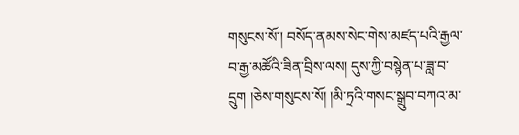གསུངས་སོ་། བསོད་ནམས་སེང་གེས་མཛད་པའི་རྒྱལ་བ་རྒྱ་མཚོའི་ཟིན་བྲིས་ལས། དུས་ཀྱི་བསྙེན་པ་ཟླ་བ་དྲུག །ཅེས་གསུངས་སོ། །མི་ཏྲའི་གསང་སྒྲུབ་བཀའ་མ་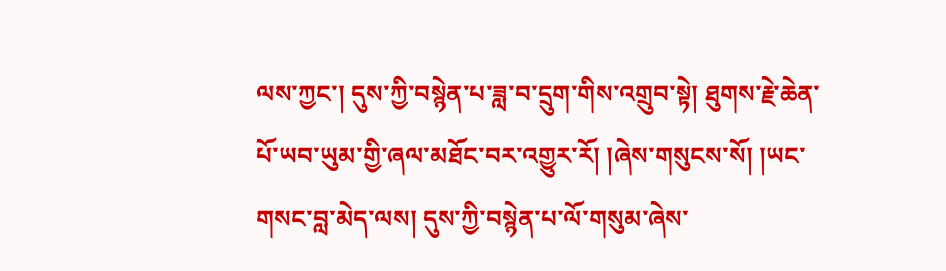ལས་ཀྱང་། དུས་ཀྱི་བསྙེན་པ་ཟླ་བ་དྲུག་གིས་འགྲུབ་སྟེ། ཐུགས་རྗེ་ཆེན་པོ་ཡབ་ཡུམ་གྱི་ཞལ་མཐོང་བར་འགྱུར་རོ། །ཞེས་གསུངས་སོ། །ཡང་གསང་བླ་མེད་ལས། དུས་ཀྱི་བསྙེན་པ་ལོ་གསུམ་ཞེས་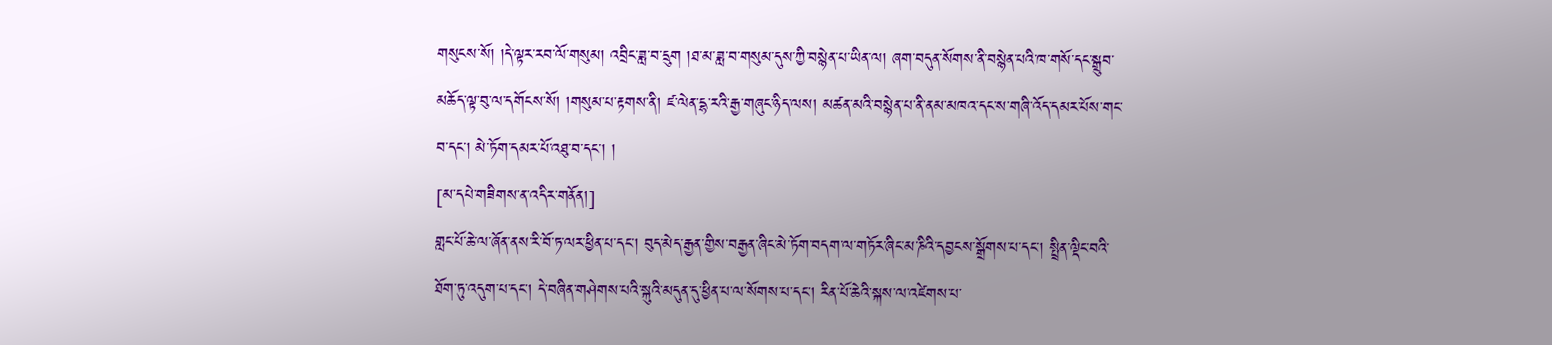གསུངས་སོ། །དེ་ལྟར་རབ་ལོ་གསུམ། འབྲིང་ཟླ་བ་དྲུག །ཐ་མ་ཟླ་བ་གསུམ་དུས་ཀྱི་བསྙེན་པ་ཡིན་ལ། ཞག་བདུན་སོགས་ནི་བསྙེན་པའི་ཁ་གསོ་དང་སྒྲུབ་མཆོད་ལྟ་བུ་ལ་དགོངས་སོ། །གསུམ་པ་རྟགས་ནི། ཛ་ལེན་དྷ་རའི་རྒྱ་གཞུང་ཉིད་ལས། མཚན་མའི་བསྙེན་པ་ནི་ནམ་མཁའ་དང་ས་གཞི་འོད་དམར་པོས་གང་བ་དང་། མེ་ཏོག་དམར་པོ་འཐུ་བ་དང་། །
[མ་དཔེ་གཟིགས་ན་འདིར་གནོན།]
གླང་པོ་ཆེ་ལ་ཞོན་ནས་རི་བོ་ཏ་ལར་ཕྱིན་པ་དང་། བུད་མེད་རྒྱན་གྱིས་བརྒྱན་ཞིང་མེ་ཏོག་བདག་ལ་གཏོར་ཞིང་མ་ཎིའི་དབྱངས་སྒྲོགས་པ་དང་། སྤྲིན་ལྡིང་བའི་ཐོག་ཏུ་འདུག་པ་དང་། དེ་བཞིན་གཤེགས་པའི་སྐུའི་མདུན་དུ་ཕྱིན་པ་ལ་སོགས་པ་དང་། རིན་པོ་ཆེའི་སྐས་ལ་འཛེགས་པ་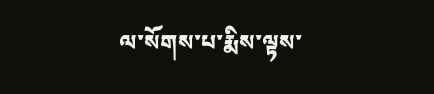ལ་སོགས་པ་རྨིས་ལྟས་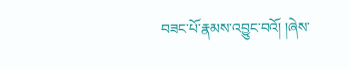བཟང་པོ་རྣམས་འབྱུང་བའོ། །ཞེས་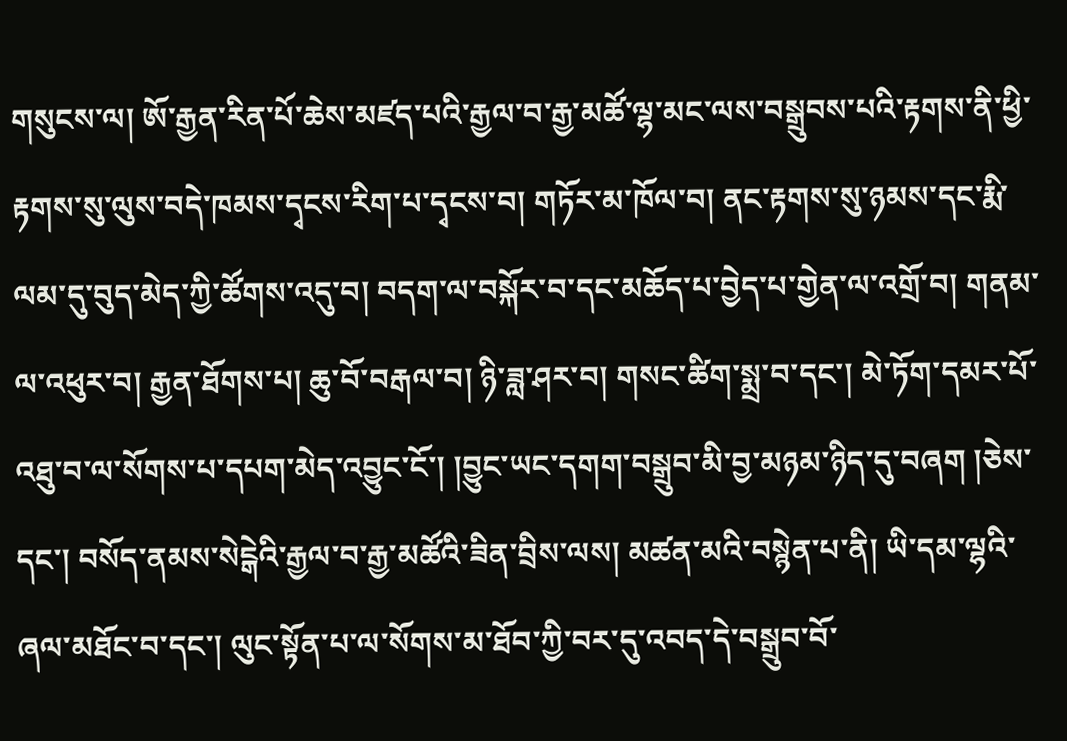གསུངས་ལ། ཨོ་རྒྱན་རིན་པོ་ཆེས་མཛད་པའི་རྒྱལ་བ་རྒྱ་མཚོ་ལྷ་མང་ལས་བསྒྲུབས་པའི་རྟགས་ནི་ཕྱི་རྟགས་སུ་ལུས་བདེ་ཁམས་དྭངས་རིག་པ་དྭངས་བ། གཏོར་མ་ཁོལ་བ། ནང་རྟགས་སུ་ཉམས་དང་རྨི་ལམ་དུ་བུད་མེད་ཀྱི་ཚོགས་འདུ་བ། བདག་ལ་བསྐོར་བ་དང་མཆོད་པ་བྱེད་པ་གྱེན་ལ་འགྲོ་བ། གནམ་ལ་འཕུར་བ། རྒྱན་ཐོགས་པ། ཆུ་བོ་བརྒལ་བ། ཉི་ཟླ་ཤར་བ། གསང་ཚིག་སྨྲ་བ་དང་། མེ་ཏོག་དམར་པོ་འཐུ་བ་ལ་སོགས་པ་དཔག་མེད་འབྱུང་ངོ་། །བྱུང་ཡང་དགག་བསྒྲུབ་མི་བྱ་མཉམ་ཉིད་དུ་བཞག །ཅེས་དང་། བསོད་ནམས་སེངྒེའི་རྒྱལ་བ་རྒྱ་མཚོའི་ཟིན་བྲིས་ལས། མཚན་མའི་བསྙེན་པ་ནི། ཡི་དམ་ལྷའི་ཞལ་མཐོང་བ་དང་། ལུང་སྟོན་པ་ལ་སོགས་མ་ཐོབ་ཀྱི་བར་དུ་འབད་དེ་བསྒྲུབ་བོ་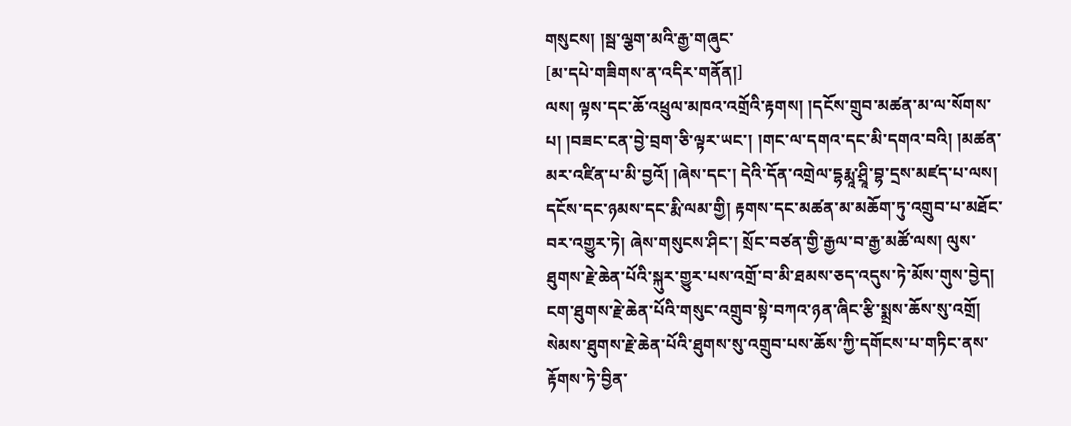གསུངས། །སྦ་ལྕག་མའི་རྒྱ་གཞུང་
[མ་དཔེ་གཟིགས་ན་འདིར་གནོན།]
ལས། ལྟས་དང་ཆོ་འཕྲུལ་མཁའ་འགྲོའི་རྟགས། །དངོས་གྲུབ་མཚན་མ་ལ་སོགས་པ། །བཟང་ངན་བྱེ་བྲག་ཅི་ལྟར་ཡང་། །གང་ལ་དགའ་དང་མི་དགའ་བའི། །མཚན་མར་འཛིན་པ་མི་བྱའོ། །ཞེས་དང་། དེའི་དོན་འགྲེལ་དྷརྨཱ་ཤྲཱི་བྷ་དྲས་མཛད་པ་ལས། དངོས་དང་ཉམས་དང་རྨི་ལམ་གྱི། རྟགས་དང་མཚན་མ་མཆོག་ཏུ་འགྲུབ་པ་མཐོང་བར་འགྱུར་ཏེ། ཞེས་གསུངས་ཤིང་། སྲོང་བཙན་གྱི་རྒྱལ་བ་རྒྱ་མཚོ་ལས། ལུས་ཐུགས་རྗེ་ཆེན་པོའི་སྐུར་གྱུར་པས་འགྲོ་བ་མི་ཐམས་ཅད་འདུས་ཏེ་མོས་གུས་བྱེད། ངག་ཐུགས་རྗེ་ཆེན་པོའི་གསུང་འགྲུབ་སྟེ་བཀའ་ཉན་ཞིང་རྩི་སྨྲས་ཆོས་སུ་འགྲོ། སེམས་ཐུགས་རྗེ་ཆེན་པོའི་ཐུགས་སུ་འགྲུབ་པས་ཆོས་ཀྱི་དགོངས་པ་གཏིང་ནས་རྟོགས་ཏེ་བྱིན་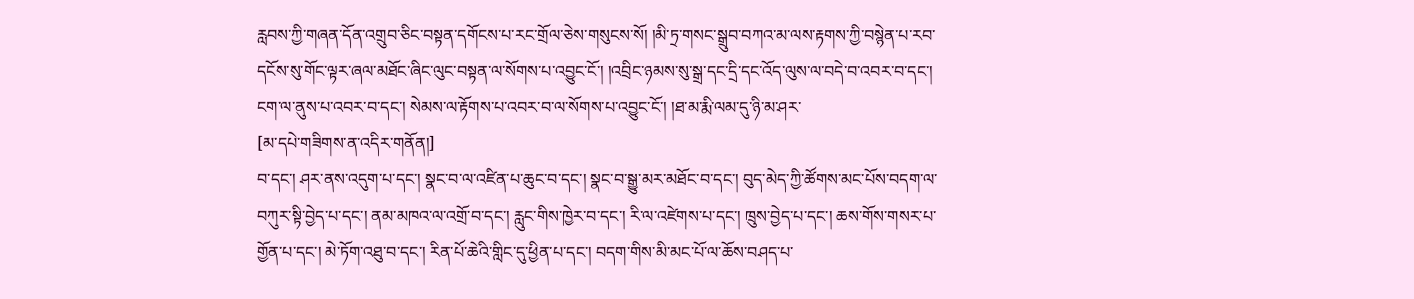རླབས་ཀྱི་གཞན་དོན་འགྲུབ་ཅིང་བསྟན་དགོངས་པ་རང་གྲོལ་ཅེས་གསུངས་སོ། །མི་ཏྲ་གསང་སྒྲུབ་བཀའ་མ་ལས་རྟགས་ཀྱི་བསྙེན་པ་རབ་དངོས་སུ་གོང་ལྟར་ཞལ་མཐོང་ཞིང་ལུང་བསྟན་ལ་སོགས་པ་འབྱུང་ངོ་། །འབྲིང་ཉམས་སུ་སྒྲ་དང་དྲི་དང་འོད་ལུས་ལ་བདེ་བ་འབར་བ་དང་། ངག་ལ་ནུས་པ་འབར་བ་དང་། སེམས་ལ་རྟོགས་པ་འབར་བ་ལ་སོགས་པ་འབྱུང་ངོ་། །ཐ་མ་རྨི་ལམ་དུ་ཉི་མ་ཤར་
[མ་དཔེ་གཟིགས་ན་འདིར་གནོན།]
བ་དང་། ཤར་ནས་འདུག་པ་དང་། སྣང་བ་ལ་འཛིན་པ་ཆུང་བ་དང་། སྣང་བ་སྒྱུ་མར་མཐོང་བ་དང་། བུད་མེད་ཀྱི་ཚོགས་མང་པོས་བདག་ལ་བཀུར་སྟི་བྱེད་པ་དང་། ནམ་མཁའ་ལ་འགྲོ་བ་དང་། རླུང་གིས་ཁྱེར་བ་དང་། རི་ལ་འཛེགས་པ་དང་། ཁྲུས་བྱེད་པ་དང་། ཆས་གོས་གསར་པ་གྱོན་པ་དང་། མེ་ཏོག་འཐུ་བ་དང་། རིན་པོ་ཆེའི་གླིང་དུ་ཕྱིན་པ་དང་། བདག་གིས་མི་མང་པོ་ལ་ཆོས་བཤད་པ་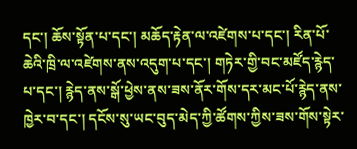དང་། ཆོས་སྟོན་པ་དང་། མཆོད་རྟེན་ལ་འཛེགས་པ་དང་། རིན་པོ་ཆེའི་ཁྲི་ལ་འཛེགས་ནས་འདུག་པ་དང་། གཏེར་གྱི་བང་མཛོད་རྙེད་པ་དང་། རྙེད་ནས་སྒོ་ཕྱེས་ནས་ཟས་ནོར་གོས་དར་མང་པོ་རྙེད་ནས་ཁྱེར་བ་དང་། དངོས་སུ་ཡང་བུད་མེད་ཀྱི་ཚོགས་ཀྱིས་ཟས་གོས་སྟེར་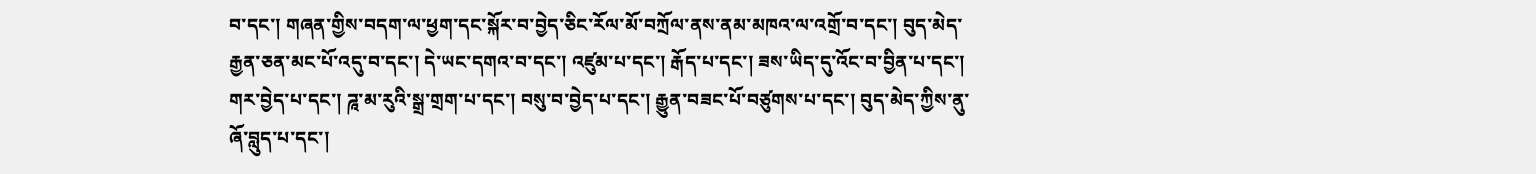བ་དང་། གཞན་གྱིས་བདག་ལ་ཕྱག་དང་སྐོར་བ་བྱེད་ཅིང་རོལ་མོ་བཀྲོལ་ནས་ནམ་མཁའ་ལ་འགྲོ་བ་དང་། བུད་མེད་རྒྱན་ཅན་མང་པོ་འདུ་བ་དང་། དེ་ཡང་དགའ་བ་དང་། འཛུམ་པ་དང་། རྒོད་པ་དང་། ཟས་ཡིད་དུ་འོང་བ་བྱིན་པ་དང་། གར་བྱེད་པ་དང་། ཌཱ་མ་རུའི་སྒྲ་གྲག་པ་དང་། བསུ་བ་བྱེད་པ་དང་། རྒྱུན་བཟང་པོ་བཙུགས་པ་དང་། བུད་མེད་ཀྱིས་ནུ་ཞོ་བླུད་པ་དང་།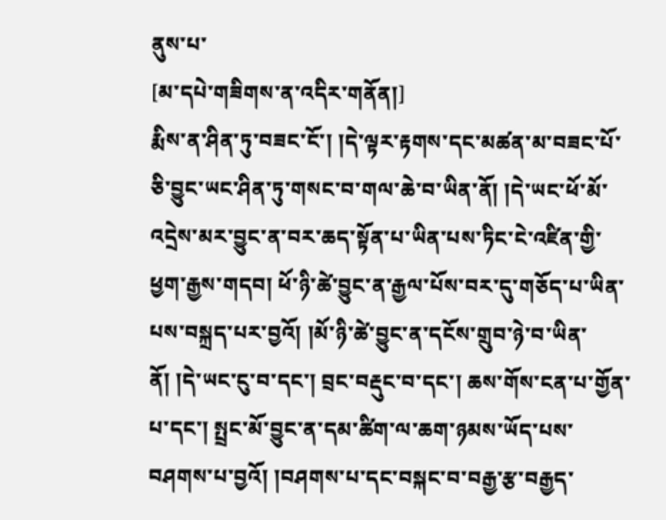ནུས་པ་
[མ་དཔེ་གཟིགས་ན་འདིར་གནོན།]
རྨིས་ན་ཤིན་ཏུ་བཟང་ངོ་། །དེ་ལྟར་རྟགས་དང་མཚན་མ་བཟང་པོ་ཅི་བྱུང་ཡང་ཤིན་ཏུ་གསང་བ་གལ་ཆེ་བ་ཡིན་ནོ། །དེ་ཡང་ཕོ་མོ་འདྲེས་མར་བྱུང་ན་བར་ཆད་སྟོན་པ་ཡིན་པས་ཏིང་ངེ་འཛིན་གྱི་ཕྱག་རྒྱས་གདབ། ཕོ་ཉི་ཚེ་བྱུང་ན་རྒྱལ་པོས་བར་དུ་གཅོད་པ་ཡིན་པས་བསྐྲད་པར་བྱའོ། །མོ་ཉི་ཚེ་བྱུང་ན་དངོས་གྲུབ་ཉེ་བ་ཡིན་ནོ། །དེ་ཡང་ངུ་བ་དང་། བྲང་བརྡུང་བ་དང་། ཆས་གོས་ངན་པ་གྱོན་པ་དང་། སྤྲང་མོ་བྱུང་ན་དམ་ཚིག་ལ་ཆག་ཉམས་ཡོད་པས་བཤགས་པ་བྱའོ། །བཤགས་པ་དང་བསྐང་བ་བརྒྱ་རྩ་བརྒྱད་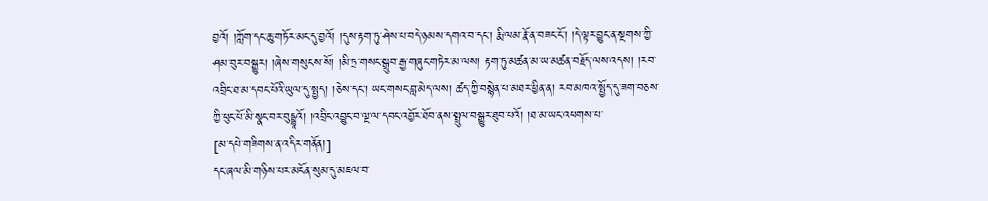བྱའོ། །ཀློག་དང་ཆུ་གཏོར་མང་དུ་བྱའོ། །དུས་རྟག་ཏུ་ཤེས་པ་བདེ་ཉམས་དགའ་བ་དང་། རྨི་ལམ་རྣོ་ན་བཟང་ངོ་། །དེ་ལྟར་བྱུང་ན་སྔགས་ཀྱི་ཤམ་བུར་བསྒྱུར། །ཞེས་གསུངས་སོ། །མི་ཏྲ་གསང་སྒྲུབ་རྒྱ་གཞུང་གཏེར་མ་ལས། རྟག་ཏུ་མཚན་མ་ཡ་མཚན་བརྗོད་ལས་འདས། །རབ་འབྲིང་ཐ་མ་དབང་པོའི་ཡུལ་དུ་སྤྱད། །ཅེས་དང་། ཡང་གསང་བླ་མེད་ལས། ཚད་ཀྱི་བསྙེན་པ་མཐར་ཕྱིན་ན། རབ་མཁའ་སྤྱོད་དུ་ཟག་བཅས་ཀྱི་ཕུང་པོ་མི་སྣང་བར་བུདྡྷཱའོ། །འབྲིང་འབྱུང་བ་ལྔ་ལ་དབང་འབྱོར་ཐོབ་ནས་སྤྲུལ་བསྒྱུར་ཐུབ་པའོ། །ཐ་མ་ཡང་འཕགས་པ་
[མ་དཔེ་གཟིགས་ན་འདིར་གནོན།]
དང་ཞལ་མི་གཉིས་པར་མངོན་སུམ་དུ་མཇལ་བ་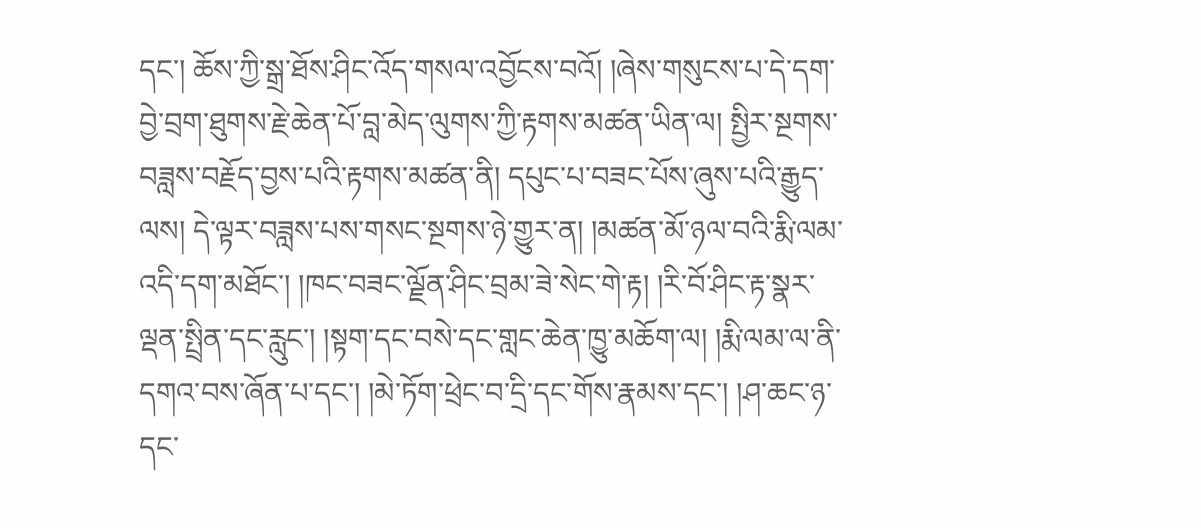དང་། ཆོས་ཀྱི་སྒྲ་ཐོས་ཤིང་འོད་གསལ་འབྱོངས་བའོ། །ཞེས་གསུངས་པ་དེ་དག་བྱེ་བྲག་ཐུགས་རྗེ་ཆེན་པོ་བླ་མེད་ལུགས་ཀྱི་རྟགས་མཚན་ཡིན་ལ། སྤྱིར་སྔགས་བཟླས་བརྗོད་བྱས་པའི་རྟགས་མཚན་ནི། དཔུང་པ་བཟང་པོས་ཞུས་པའི་རྒྱུད་ལས། དེ་ལྟར་བཟླས་པས་གསང་སྔགས་ཉེ་གྱུར་ན། །མཚན་མོ་ཉལ་བའི་རྨི་ལམ་འདི་དག་མཐོང་། །ཁང་བཟང་ལྗོན་ཤིང་བྲམ་ཟེ་སེང་གེ་རྟ། །རི་བོ་ཤིང་རྟ་སྣར་ལྡན་སྤྲིན་དང་རླུང་། །སྟག་དང་བསེ་དང་གླང་ཆེན་ཁྱུ་མཆོག་ལ། །རྨི་ལམ་ལ་ནི་དགའ་བས་ཞོན་པ་དང་། །མེ་ཏོག་ཕྲེང་བ་དྲི་དང་གོས་རྣམས་དང་། །ཤ་ཆང་ཉ་དང་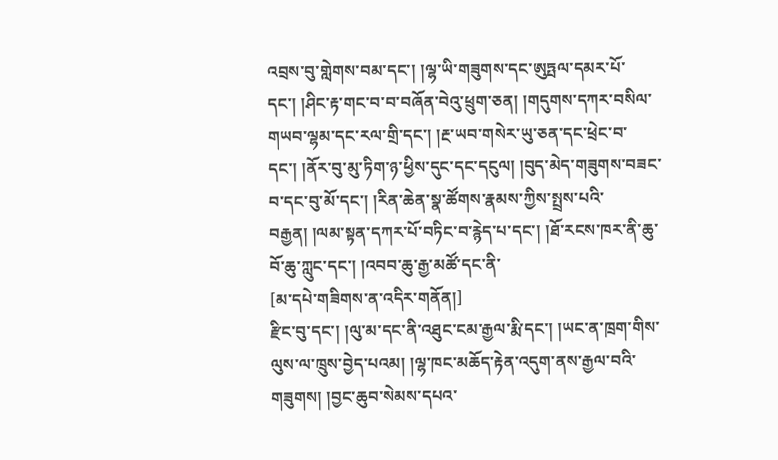འབྲས་བུ་གླེགས་བམ་དང་། །ལྷ་ཡི་གཟུགས་དང་ཨུཏྤལ་དམར་པོ་དང་། །ཤིང་རྟ་གང་བ་བ་བཞོན་བེའུ་ཕྲུག་ཅན། །གདུགས་དཀར་བསིལ་གཡབ་ལྷམ་དང་རལ་གྲི་དང་། །རྔ་ཡབ་གསེར་ཡུ་ཅན་དང་ཕྲེང་བ་དང་། །ནོར་བུ་མུ་ཏིག་ཉ་ཕྱིས་དུང་དང་དངུལ། །བུད་མེད་གཟུགས་བཟང་བ་དང་བུ་མོ་དང་། །རིན་ཆེན་སྣ་ཚོགས་རྣམས་ཀྱིས་སྤྲས་པའི་བརྒྱན། །ལམ་སྟན་དཀར་པོ་བཏིང་བ་རྙེད་པ་དང་། །ཐོ་རངས་ཁར་ནི་ཆུ་བོ་ཆུ་ཀླུང་དང་། །འབབ་ཆུ་རྒྱ་མཚོ་དང་ནི་
[མ་དཔེ་གཟིགས་ན་འདིར་གནོན།]
རྫིང་བུ་དང་། །ལུ་མ་དང་ནི་འཐུང་ངམ་རྒྱལ་རྨི་དང་། །ཡང་ན་ཁྲག་གིས་ལུས་ལ་ཁྲུས་བྱེད་པའམ། །ལྷ་ཁང་མཆོད་རྟེན་འདུག་ནས་རྒྱལ་བའི་གཟུགས། །བྱང་ཆུབ་སེམས་དཔའ་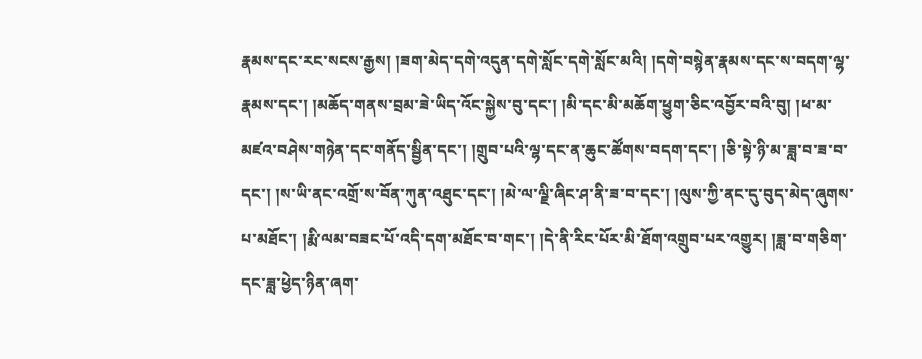རྣམས་དང་རང་སངས་རྒྱས། །ཟག་མེད་དགེ་འདུན་དགེ་སློང་དགེ་སློང་མའི། །དགེ་བསྙེན་རྣམས་དང་ས་བདག་ལྷ་རྣམས་དང་། །མཆོད་གནས་བྲམ་ཟེ་ཡིད་འོང་སྐྱེས་བུ་དང་། །མི་དང་མི་མཆོག་ཕྱུག་ཅིང་འབྱོར་བའི་བུ། །ཕ་མ་མཛའ་བཤེས་གཉེན་དང་གནོད་སྦྱིན་དང་། །གྲུབ་པའི་ལྷ་དང་ན་ཆུང་ཚོགས་བདག་དང་། །ཅི་སྟེ་ཉི་མ་ཟླ་བ་ཟ་བ་དང་། །ས་ཡི་ནང་འགྲོ་ས་བོན་ཀུན་འཐུང་དང་། །མེ་ལ་ལྗི་ཞིང་ཤ་ནི་ཟ་བ་དང་། །ལུས་ཀྱི་ནང་དུ་བུད་མེད་ཞུགས་པ་མཐོང་། །རྨི་ལམ་བཟང་པོ་འདི་དག་མཐོང་བ་གང་། །དེ་ནི་རིང་པོར་མི་ཐོག་འགྲུབ་པར་འགྱུར། །ཟླ་བ་གཅིག་དང་ཟླ་ཕྱེད་ཉིན་ཞག་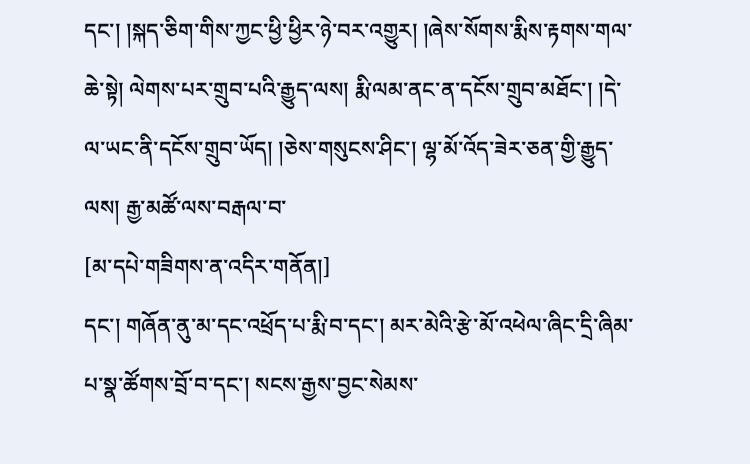དང་། །སྐད་ཅིག་གིས་ཀྱང་ཕྱི་ཕྱིར་ཉེ་བར་འགྱུར། །ཞེས་སོགས་རྨིས་རྟགས་གལ་ཆེ་སྟེ། ལེགས་པར་གྲུབ་པའི་རྒྱུད་ལས། རྨི་ལམ་ནང་ན་དངོས་གྲུབ་མཐོང་། །དེ་ལ་ཡང་ནི་དངོས་གྲུབ་ཡོད། །ཅེས་གསུངས་ཤིང་། ལྷ་མོ་འོད་ཟེར་ཅན་གྱི་རྒྱུད་ལས། རྒྱ་མཚོ་ལས་བརྒལ་བ་
[མ་དཔེ་གཟིགས་ན་འདིར་གནོན།]
དང་། གཞོན་ནུ་མ་དང་འཕྲོད་པ་རྨི་བ་དང་། མར་མེའི་རྩེ་མོ་འཕེལ་ཞིང་དྲི་ཞིམ་པ་སྣ་ཚོགས་བྲོ་བ་དང་། སངས་རྒྱས་བྱང་སེམས་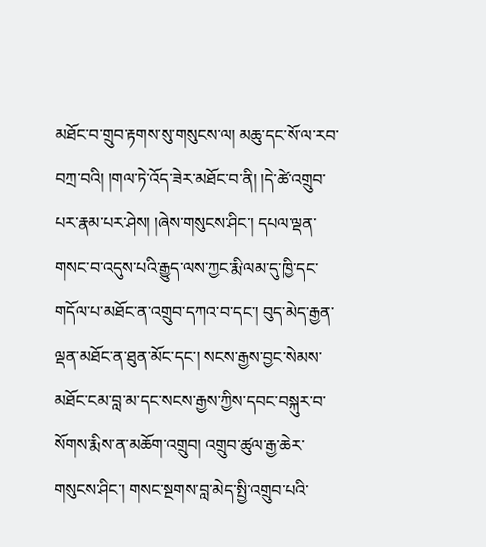མཐོང་བ་གྲུབ་རྟགས་སུ་གསུངས་ལ། མཆུ་དང་སོ་ལ་རབ་བཀྲ་བའི། །གལ་ཏེ་འོད་ཟེར་མཐོང་བ་ནི། །དེ་ཚེ་འགྲུབ་པར་རྣམ་པར་ཤེས། །ཞེས་གསུངས་ཤིང་། དཔལ་ལྡན་གསང་བ་འདུས་པའི་རྒྱུད་ལས་ཀྱང་རྨི་ལམ་དུ་ཁྱི་དང་གདོལ་པ་མཐོང་ན་འགྲུབ་དཀའ་བ་དང་། བུད་མེད་རྒྱན་ལྡན་མཐོང་ན་ཐུན་མོང་དང་། སངས་རྒྱས་བྱང་སེམས་མཐོང་ངམ་བླ་མ་དང་སངས་རྒྱས་ཀྱིས་དབང་བསྐུར་བ་སོགས་རྨིས་ན་མཆོག་འགྲུབ། འགྲུབ་ཚུལ་རྒྱ་ཆེར་གསུངས་ཤིང་། གསང་སྔགས་བླ་མེད་སྤྱི་འགྲུབ་པའི་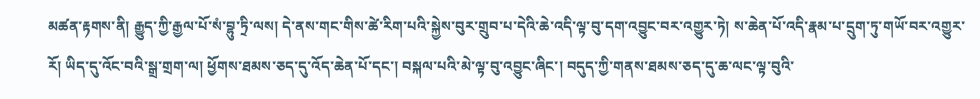མཚན་རྟགས་ནི། རྒྱུད་ཀྱི་རྒྱལ་པོ་སཾ་བྷུ་ཏྲི་ལས། དེ་ནས་གང་གིས་ཚེ་རིག་པའི་སྐྱེས་བུར་གྲུབ་པ་དེའི་ཆེ་འདི་ལྟ་བུ་དག་འབྱུང་བར་འགྱུར་ཏེ། ས་ཆེན་པོ་འདི་རྣམ་པ་དྲུག་ཏུ་གཡོ་བར་འགྱུར་རོ། ཡིད་དུ་འོང་བའི་སྒྲ་གྲག་ལ། ཕྱོགས་ཐམས་ཅད་དུ་འོད་ཆེན་པོ་དང་། བསྐལ་པའི་མེ་ལྟ་བུ་འབྱུང་ཞིང་། བདུད་ཀྱི་གནས་ཐམས་ཅད་དུ་ཆ་ལང་ལྟ་བུའི་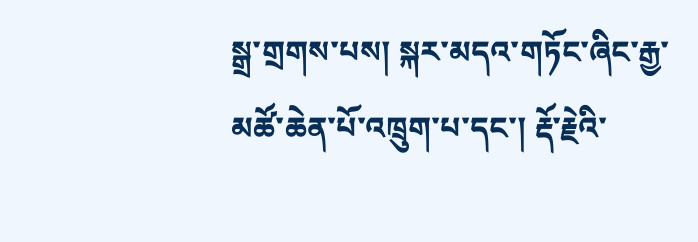སྒྲ་གྲགས་པས། སྐར་མདའ་གཏོང་ཞིང་རྒྱ་མཚོ་ཆེན་པོ་འཁྲུག་པ་དང་། རྡོ་རྗེའི་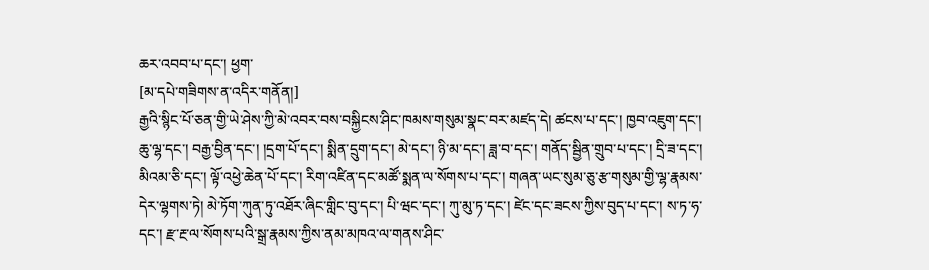ཆར་འབབ་པ་དང་། ཕྱག་
[མ་དཔེ་གཟིགས་ན་འདིར་གནོན།]
རྒྱའི་སྙིང་པོ་ཅན་གྱི་ཡེ་ཤེས་ཀྱི་མེ་འབར་བས་བསྐྱིངས་ཤིང་ཁམས་གསུམ་སྣང་བར་མཛད་དེ། ཚངས་པ་དང་། ཁྱབ་འཇུག་དང་། ཆུ་ལྷ་དང་། བརྒྱ་བྱིན་དང་། །དྲག་པོ་དང་། སྨིན་དྲུག་དང་། མེ་དང་། ཉི་མ་དང་། ཟླ་བ་དང་། གནོད་སྦྱིན་གྲུབ་པ་དང་། དྲི་ཟ་དང་། མིའམ་ཅི་དང་། ལྟོ་འཕྱེ་ཆེན་པོ་དང་། རིག་འཛིན་དང་མཚོ་སྨན་ལ་སོགས་པ་དང་། གཞན་ཡང་སུམ་ཅུ་རྩ་གསུམ་གྱི་ལྷ་རྣམས་དེར་ལྷགས་ཏེ། མེ་ཏོག་ཀུན་ཏུ་འཐོར་ཞིང་གླིང་བུ་དང་། པི་ཝང་དང་། ཀུ་མུ་ཏ་དང་། ཛེང་དང་ཟངས་ཀྱིས་བུད་པ་དང་། ས་ཏ་ཧ་དང་། རྫ་རྔ་ལ་སོགས་པའི་སྒྲ་རྣམས་ཀྱིས་ནམ་མཁའ་ལ་གནས་ཤིང་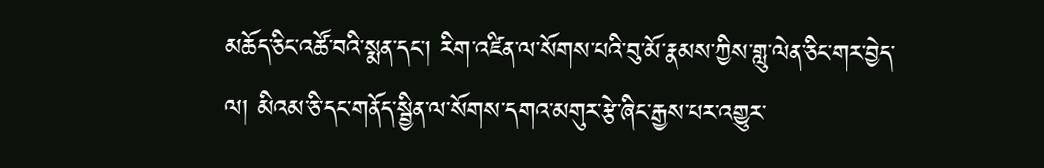མཆོད་ཅིང་འཚོ་བའི་སྨན་དང་། རིག་འཛིན་ལ་སོགས་པའི་བུ་མོ་རྣམས་ཀྱིས་གླུ་ལེན་ཅིང་གར་བྱེད་ལ། མིའམ་ཅི་དང་གནོད་སྦྱིན་ལ་སོགས་དགའ་མགུར་རྩེ་ཞིང་རྒྱས་པར་འགྱུར་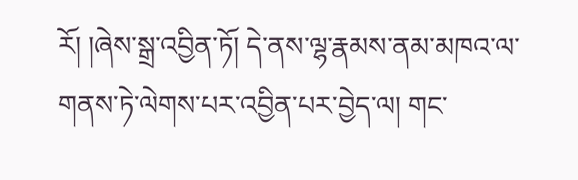རོ། །ཞེས་སྒྲ་འབྱིན་ཏོ། དེ་ནས་ལྷ་རྣམས་ནམ་མཁའ་ལ་གནས་ཏེ་ལེགས་པར་འབྱིན་པར་བྱེད་ལ། གང་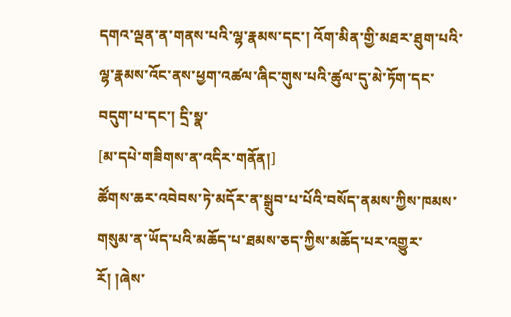དགའ་ལྡན་ན་གནས་པའི་ལྷ་རྣམས་དང་། འོག་མིན་གྱི་མཐར་ཐུག་པའི་ལྷ་རྣམས་འོང་ནས་ཕྱག་འཚལ་ཞིང་གུས་པའི་ཚུལ་དུ་མེ་ཏོག་དང་བདུག་པ་དང་། དྲི་སྣ་
[མ་དཔེ་གཟིགས་ན་འདིར་གནོན།]
ཚོགས་ཆར་འབེབས་ཏེ་མདོར་ན་སྒྲུབ་པ་པོའི་བསོད་ནམས་ཀྱིས་ཁམས་གསུམ་ན་ཡོད་པའི་མཆོད་པ་ཐམས་ཅད་ཀྱིས་མཆོད་པར་འགྱུར་རོ། །ཞེས་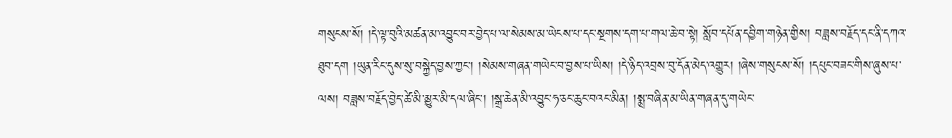གསུངས་སོ། །དེ་ལྟ་བུའི་མཚན་མ་འབྱུང་བར་བྱེད་པ་ལ་སེམས་མ་ཡེངས་པ་དང་སྔགས་དག་པ་གལ་ཆེ་བ་སྟེ། སློབ་དཔོན་དབྱིག་གཉེན་གྱིས། བཟླས་བརྗོད་དང་ནི་དཀའ་ཐུབ་དག །ཡུན་རིང་དུས་སུ་བསྐྱེད་བྱས་ཀྱང་། །སེམས་གཞན་གཡེང་བ་བྱས་པ་ཡིས། །དེ་ཉིད་འབྲས་བུ་དོན་མེད་འགྱུར། །ཞེས་གསུངས་སོ། །དཔུང་བཟང་གིས་ཞུས་པ་ལས། བཟླས་བརྗོད་བྱེད་ཚེ་མི་མྱུར་མི་དལ་ཞིང་། །སྒྲ་ཆེན་མི་འབྱུང་ཧ་ཅང་ཆུང་བའང་མིན། །སྨྲ་བཞིན་མ་ཡིན་གཞན་དུ་གཡེང་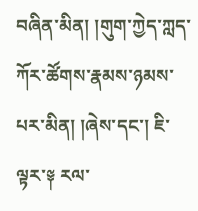བཞིན་མིན། །གུག་ཀྱེད་ཀླད་ཀོར་ཚོགས་རྣམས་ཉམས་པར་མིན། །ཞེས་དང་། ཇི་ལྟར་༈ རལ་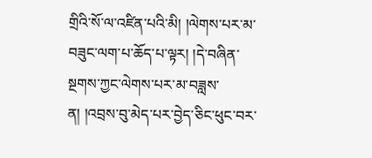གྲིའི་སོ་ལ་འཛིན་པའི་མི། །ལེགས་པར་མ་བཟུང་ལག་པ་ཆོད་པ་ལྟར། །དེ་བཞིན་སྔགས་ཀྱང་ལེགས་པར་མ་བཟླས་ན། །འབྲས་བུ་མེད་པར་བྱེད་ཅིང་ཕུང་བར་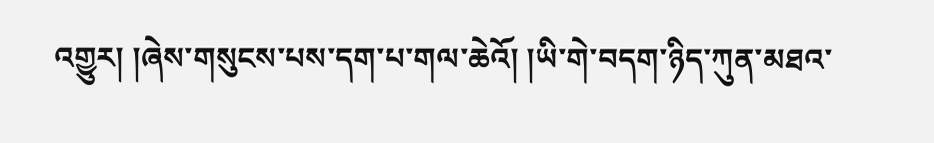འགྱུར། །ཞེས་གསུངས་པས་དག་པ་གལ་ཆེའོ། །ཡི་གེ་བདག་ཉིད་ཀུན་མཐའ་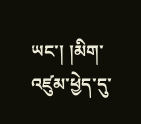ཡང་། །མིག་འཛུམ་ཕྱེད་དུ་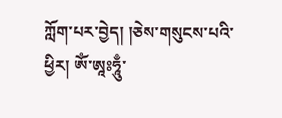ཀློག་པར་བྱེད། །ཅེས་གསུངས་པའི་ཕྱིར། ཨོཾ་ཨཱཿཧཱུྃ་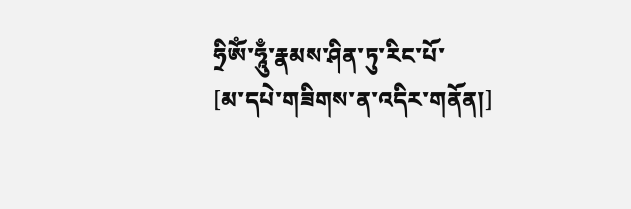ཧྲིཨོཾ་ཧཱུྃ་རྣམས་ཤིན་ཏུ་རིང་པོ་
[མ་དཔེ་གཟིགས་ན་འདིར་གནོན།]